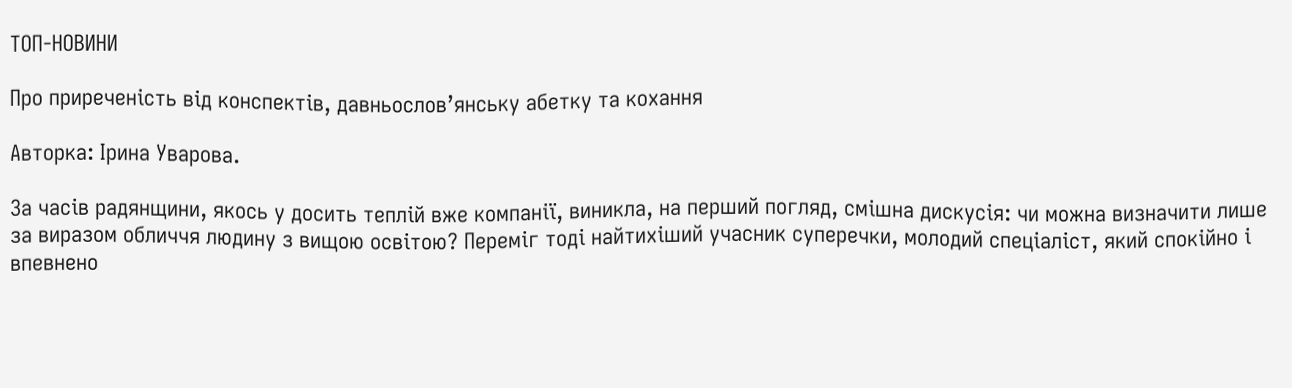ТОП-НОВИНИ

Про приреченість від конспектів, давньослов’янську абетку та кохання

Авторка: Ірина Уварова.

За часів радянщини, якось у досить теплій вже компанії, виникла, на перший погляд, смішна дискусія: чи можна визначити лише за виразом обличчя людину з вищою освітою? Переміг тоді найтихіший учасник суперечки, молодий спеціаліст, який спокійно і впевнено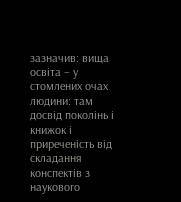зазначив: вища освіта – у стомлених очах людини: там досвід поколінь і книжок і приреченість від складання конспектів з наукового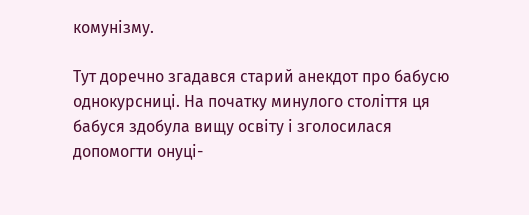комунізму.

Тут доречно згадався старий анекдот про бабусю однокурсниці. На початку минулого століття ця бабуся здобула вищу освіту і зголосилася допомогти онуці-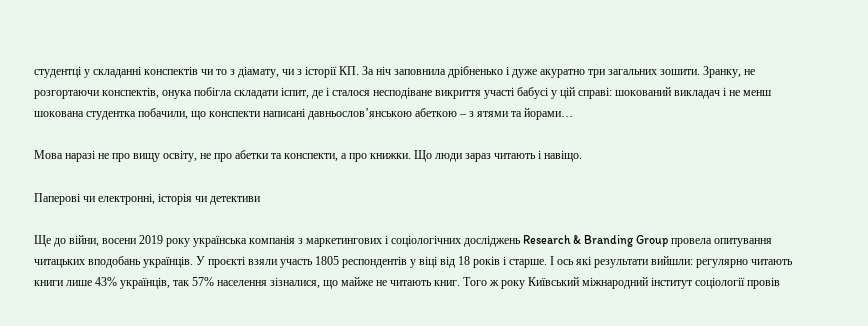студентці у складанні конспектів чи то з діамату, чи з історії КП. За ніч заповнила дрібненько і дуже акуратно три загальних зошити. Зранку, не розгортаючи конспектів, онука побігла складати іспит, де і сталося несподіване викриття участі бабусі у цій справі: шокований викладач і не менш шокована студентка побачили, що конспекти написані давньослов’янською абеткою – з ятями та йорами…

Мова наразі не про вищу освіту, не про абетки та конспекти, а про книжки. Що люди зараз читають і навіщо.

Паперові чи електронні, історія чи детективи

Ще до війни, восени 2019 року українська компанія з маркетингових і соціологічних досліджень Research & Branding Group провела опитування читацьких вподобань українців. У проєкті взяли участь 1805 респондентів у віці від 18 років і старше. І ось які результати вийшли: регулярно читають книги лише 43% українців, так 57% населення зізналися, що майже не читають книг. Того ж року Київський міжнародний інститут соціології провів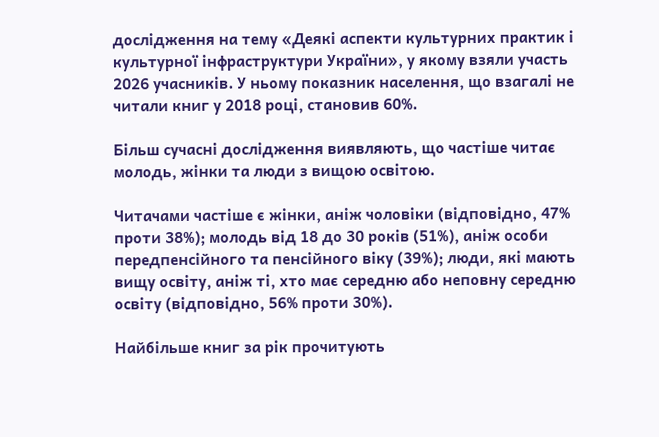дослідження на тему «Деякі аспекти культурних практик і культурної інфраструктури України», у якому взяли участь 2026 учасників. У ньому показник населення, що взагалі не читали книг у 2018 році, становив 60%.

Більш сучасні дослідження виявляють, що частіше читає молодь, жінки та люди з вищою освітою.

Читачами частіше є жінки, аніж чоловіки (відповідно, 47% проти 38%); молодь від 18 до 30 років (51%), аніж особи передпенсійного та пенсійного віку (39%); люди, які мають вищу освіту, аніж ті, хто має середню або неповну середню освіту (відповідно, 56% проти 30%).

Найбільше книг за рік прочитують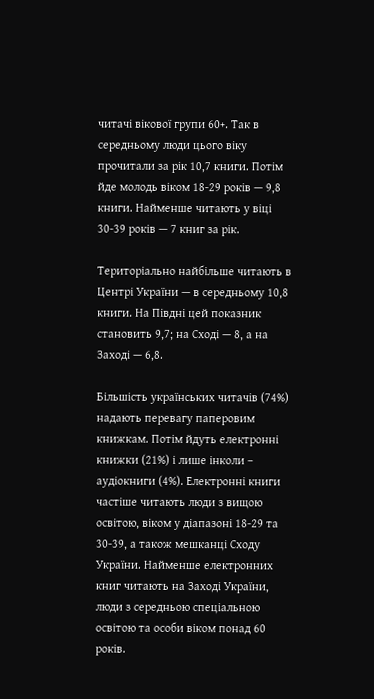читачі вікової групи 60+. Так в середньому люди цього віку прочитали за рік 10,7 книги. Потім йде молодь віком 18-29 років — 9,8 книги. Найменше читають у віці 30-39 років — 7 книг за рік.

Територіально найбільше читають в Центрі України — в середньому 10,8 книги. На Півдні цей показник становить 9,7; на Сході — 8, а на Заході — 6,8.

Більшість українських читачів (74%) надають перевагу паперовим книжкам. Потім йдуть електронні книжки (21%) і лише інколи – аудіокниги (4%). Електронні книги частіше читають люди з вищою освітою, віком у діапазоні 18-29 та 30-39, а також мешканці Сходу України. Найменше електронних книг читають на Заході України, люди з середньою спеціальною освітою та особи віком понад 60 років.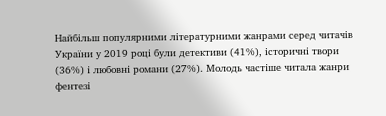Найбільш популярними літературними жанрами серед читачів України у 2019 році були детективи (41%), історичні твори (36%) і любовні романи (27%). Молодь частіше читала жанри фентезі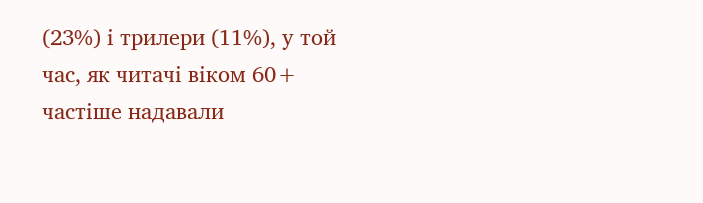(23%) і трилери (11%), у той час, як читачі віком 60+ частіше надавали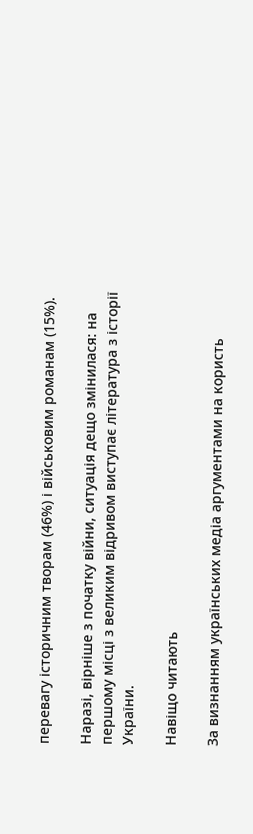перевагу історичним творам (46%) і військовим романам (15%).

Наразі, вірніше з початку війни, ситуація дещо змінилася: на першому місці з великим відривом виступає література з історії України.

Навіщо читають

За визнанням українських медіа аргументами на користь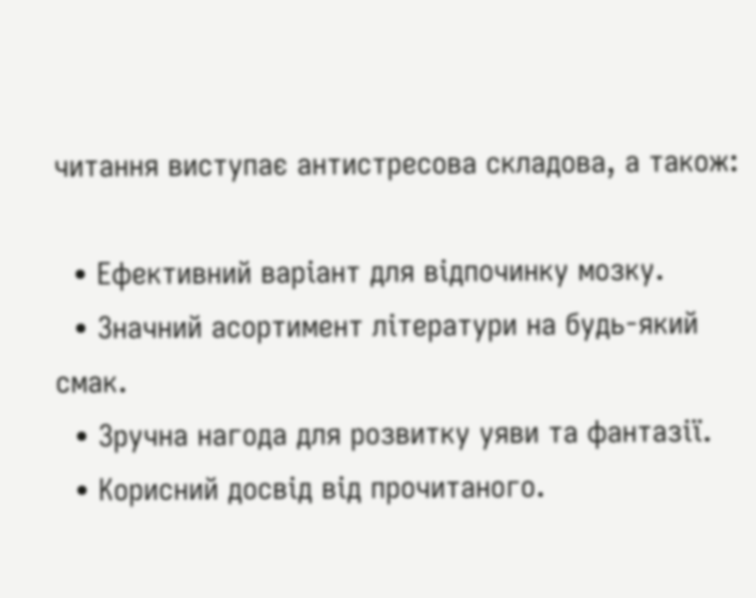читання виступає антистресова складова, а також:

  • Ефективний варіант для відпочинку мозку.
  • Значний асортимент літератури на будь-який смак.
  • Зручна нагода для розвитку уяви та фантазії.
  • Корисний досвід від прочитаного.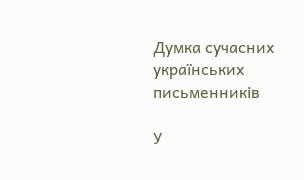Думка сучасних українських письменників

У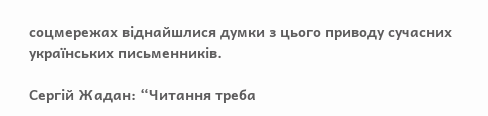соцмережах віднайшлися думки з цього приводу сучасних українських письменників.

Сергій Жадан: “Читання треба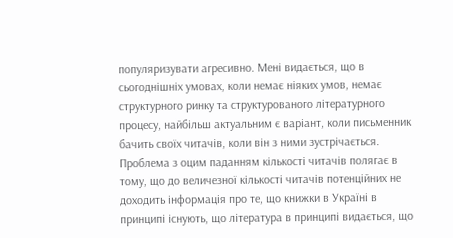популяризувати агресивно. Мені видається, що в сьогоднішніх умовах, коли немає ніяких умов, немає структурного ринку та структурованого літературного процесу, найбільш актуальним є варіант, коли письменник бачить своїх читачів, коли він з ними зустрічається. Проблема з оцим паданням кількості читачів полягає в тому, що до величезної кількості читачів потенційних не доходить інформація про те, що книжки в Україні в принципі існують, що література в принципі видається, що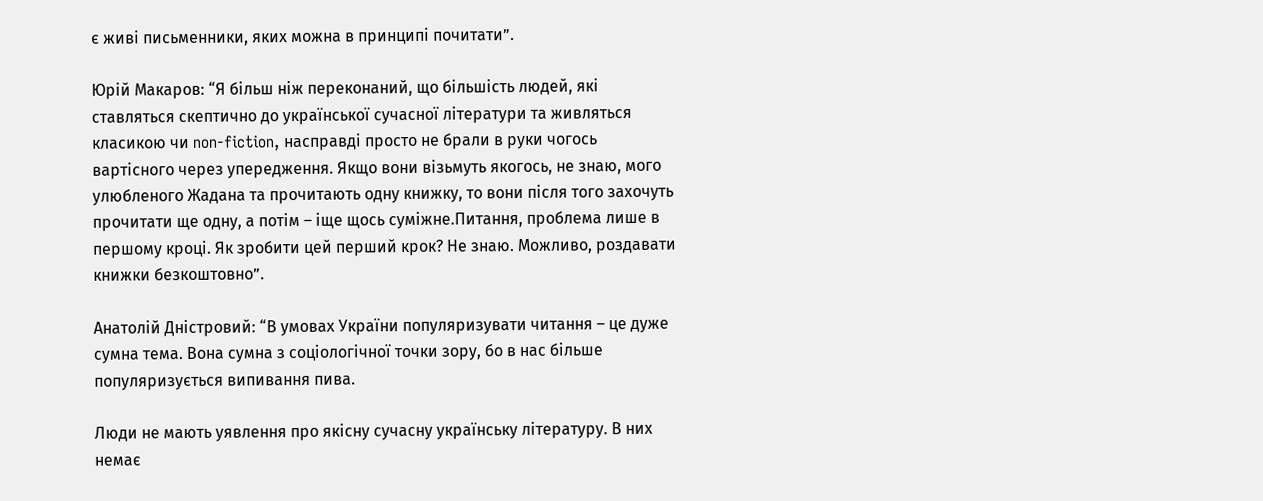є живі письменники, яких можна в принципі почитати”.

Юрій Макаров: “Я більш ніж переконаний, що більшість людей, які ставляться скептично до української сучасної літератури та живляться класикою чи non-fiction, насправді просто не брали в руки чогось вартісного через упередження. Якщо вони візьмуть якогось, не знаю, мого улюбленого Жадана та прочитають одну книжку, то вони після того захочуть прочитати ще одну, а потім – іще щось суміжне.Питання, проблема лише в першому кроці. Як зробити цей перший крок? Не знаю. Можливо, роздавати книжки безкоштовно”.

Анатолій Дністровий: “В умовах України популяризувати читання – це дуже сумна тема. Вона сумна з соціологічної точки зору, бо в нас більше популяризується випивання пива.

Люди не мають уявлення про якісну сучасну українську літературу. В них немає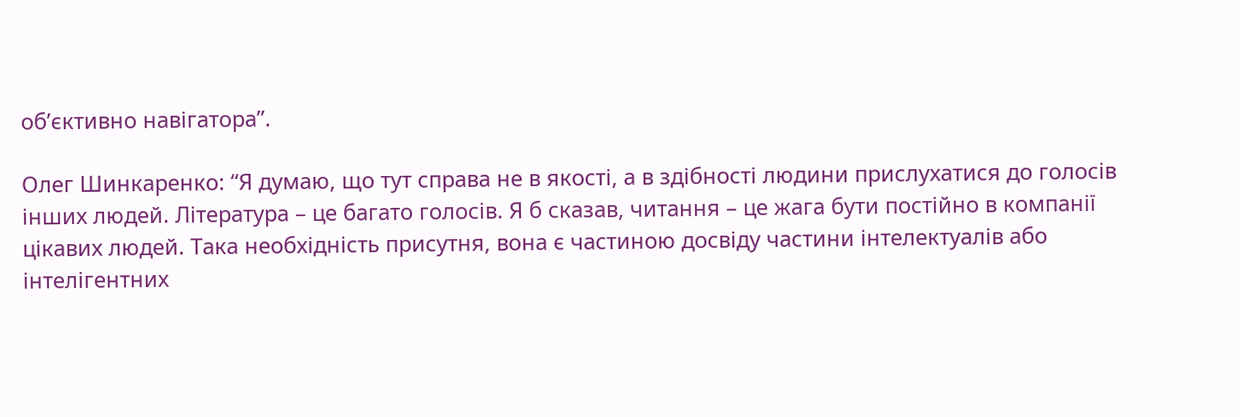об’єктивно навігатора”.

Олег Шинкаренко: “Я думаю, що тут справа не в якості, а в здібності людини прислухатися до голосів інших людей. Література – це багато голосів. Я б сказав, читання – це жага бути постійно в компанії цікавих людей. Така необхідність присутня, вона є частиною досвіду частини інтелектуалів або інтелігентних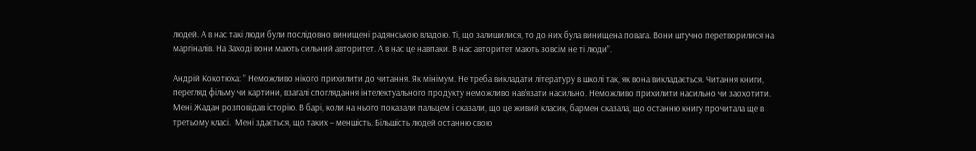людей. А в нас такі люди були послідовно винищені радянською владою. Ті, що залишилися, то до них була винищена повага. Вони штучно перетворилися на маргіналів. На Заході вони мають сильний авторитет. А в нас це навпаки. В нас авторитет мають зовсім не ті люди”.

Андрій Кокотюха: ” Неможливо нікого прихилити до читання. Як мінімум. Не треба викладати літературу в школі так, як вона викладається. Читання книги, перегляд фільму чи картини, взагалі споглядання інтелектуального продукту неможливо нав’язати насильно. Неможливо прихилити насильно чи заохотити. Мені Жадан розповідав історію. В барі, коли на нього показали пальцем і сказали, що це живий класик, бармен сказала, що останню книгу прочитала ще в третьому класі.  Мені здається, що таких – меншість. Більшість людей останню свою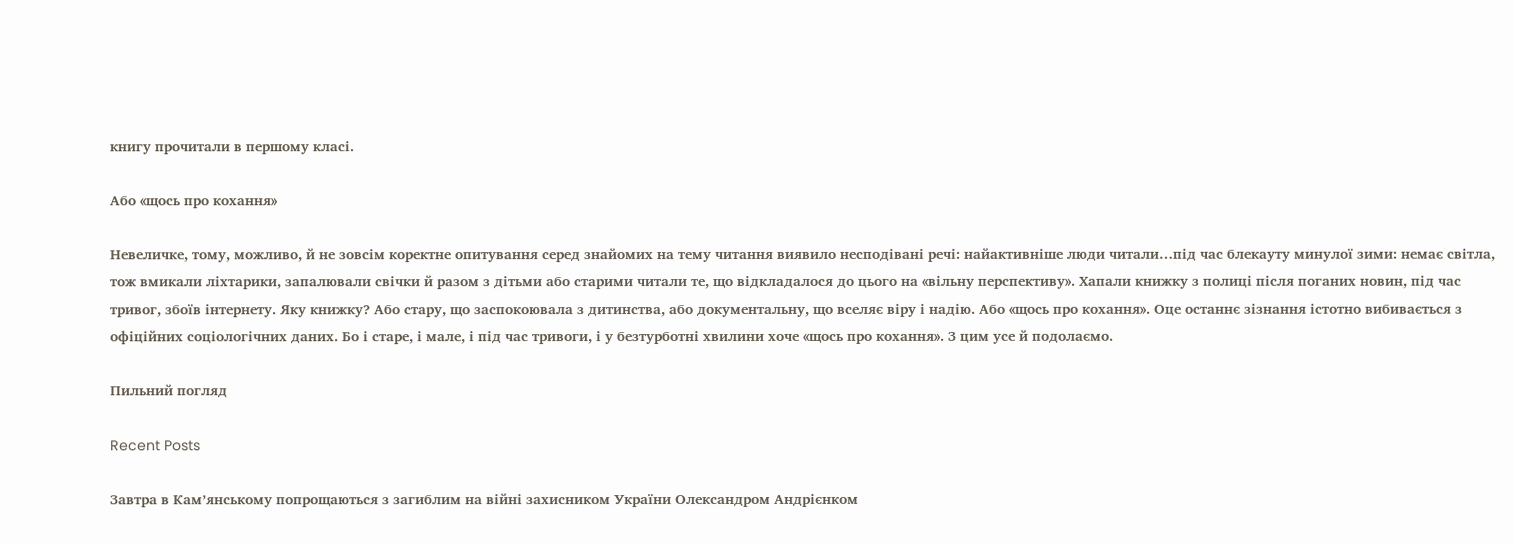книгу прочитали в першому класі.

Або «щось про кохання»

Невеличке, тому, можливо, й не зовсім коректне опитування серед знайомих на тему читання виявило несподівані речі: найактивніше люди читали…під час блекауту минулої зими: немає світла, тож вмикали ліхтарики, запалювали свічки й разом з дітьми або старими читали те, що відкладалося до цього на «вільну перспективу». Хапали книжку з полиці після поганих новин, під час тривог, збоїв інтернету. Яку книжку? Або стару, що заспокоювала з дитинства, або документальну, що вселяє віру і надію. Або «щось про кохання». Оце останнє зізнання істотно вибивається з офіційних соціологічних даних. Бо і старе, і мале, і під час тривоги, і у безтурботні хвилини хоче «щось про кохання». З цим усе й подолаємо.

Пильний погляд

Recent Posts

Завтра в Кам’янському попрощаються з загиблим на війні захисником України Олександром Андрієнком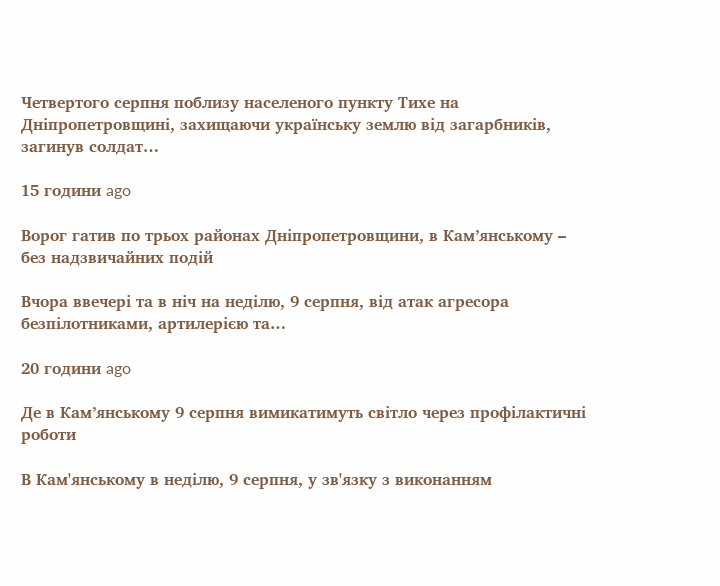Четвертого серпня поблизу населеного пункту Тихе на Дніпропетровщині, захищаючи українську землю від загарбників, загинув солдат…

15 години ago

Ворог гатив по трьох районах Дніпропетровщини, в Кам’янському – без надзвичайних подій

Вчора ввечері та в ніч на неділю, 9 серпня, від атак агресора безпілотниками, артилерією та…

20 години ago

Де в Кам’янському 9 серпня вимикатимуть світло через профілактичні роботи

В Кам'янському в неділю, 9 серпня, у зв'язку з виконанням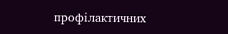профілактичних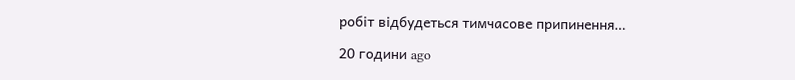робіт відбудеться тимчасове припинення…

20 години ago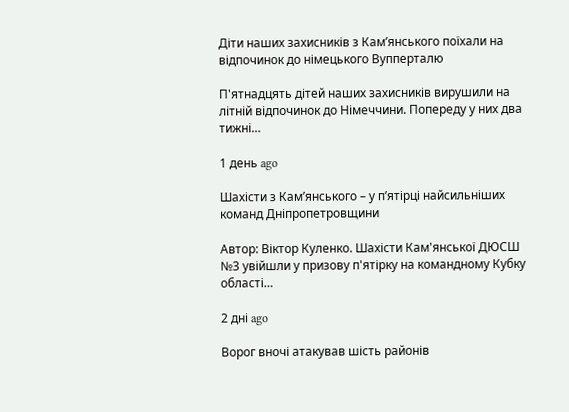Діти наших захисників з Кам’янського поїхали на відпочинок до німецького Вупперталю

П'ятнадцять дітей наших захисників вирушили на літній відпочинок до Німеччини. Попереду у них два тижні…

1 день ago

Шахісти з Кам’янського – у п’ятірці найсильніших команд Дніпропетровщини

Автор: Віктор Куленко. Шахісти Кам'янської ДЮСШ №3 увійшли у призову п'ятірку на командному Кубку області…

2 дні ago

Ворог вночі атакував шість районів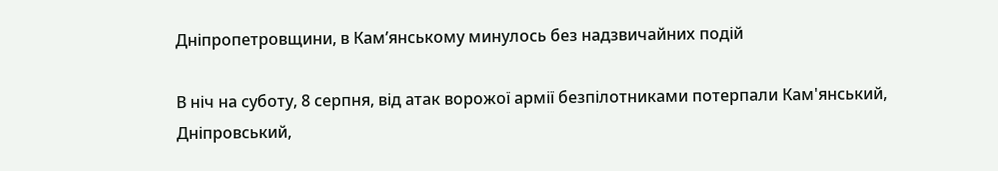Дніпропетровщини, в Кам’янському минулось без надзвичайних подій

В ніч на суботу, 8 серпня, від атак ворожої армії безпілотниками потерпали Кам'янський, Дніпровський,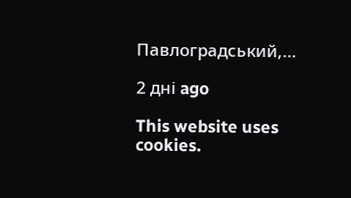Павлоградський,…

2 дні ago

This website uses cookies.